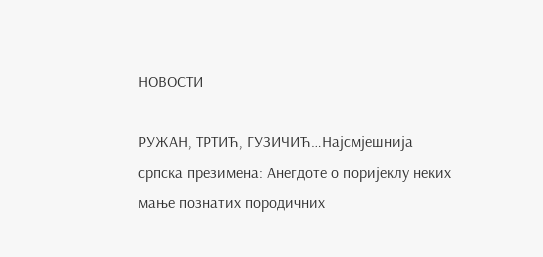НОВОСТИ

РУЖАН, ТРТИЋ, ГУЗИЧИЋ…Најсмјешнија српска презимена: Анегдоте о поријеклу неких мање познатих породичних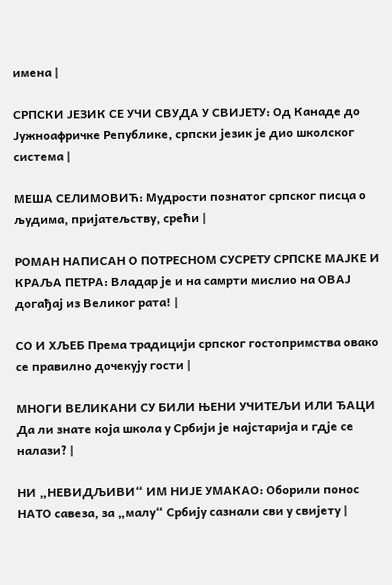имена |

СРПСКИ ЈЕЗИК СЕ УЧИ СВУДА У СВИЈЕТУ: Од Канаде до Јужноафричке Републике, српски језик је дио школског система |

МЕША СЕЛИМОВИЋ: Мудрости познатог српског писца о људима, пријатељству, срећи |

РОМАН НАПИСАН О ПОТРЕСНОМ СУСРЕТУ СРПСКЕ МАЈКЕ И КРАЉА ПЕТРА: Владар је и на самрти мислио на ОВАЈ догађај из Великог рата! |

СО И ХЉЕБ Према традицији српског гостопримства овако се правилно дочекују гости |

МНОГИ ВЕЛИКАНИ СУ БИЛИ ЊЕНИ УЧИТЕЉИ ИЛИ ЂАЦИ Да ли знате која школа у Србији је најстарија и гдје се налази? |

НИ „НЕВИДЉИВИ“ ИМ НИЈЕ УМАКАО: Оборили понос НАТО савеза, за „малу“ Србију сазнали сви у свијету |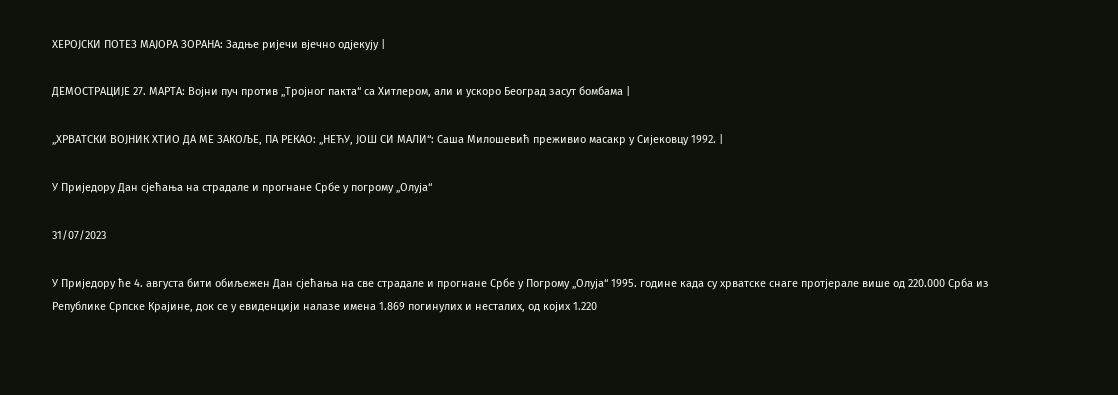ХЕРОЈСКИ ПОТЕЗ МАЈОРА ЗОРАНА: Задње ријечи вјечно одјекују |

ДЕМОСТРАЦИЈЕ 27. МАРТА: Војни пуч против „Тројног пакта“ са Хитлером, али и ускоро Београд засут бомбама |

„ХРВАТСКИ ВОЈНИК ХТИО ДА МЕ ЗАКОЉЕ, ПА РЕКАО: „НЕЋУ, ЈОШ СИ МАЛИ“: Саша Милошевић преживио масакр у Сијековцу 1992. |

У Приједору Дан сјећања на страдале и прогнане Србе у погрому „Олуја“

31/07/2023

У Приједору ће 4. августа бити обиљежен Дан сјећања на све страдале и прогнане Србе у Погрому „Олуја“ 1995. године када су хрватске снаге протјерале више од 220.000 Срба из Републике Српске Крајине, док се у евиденцији налазе имена 1.869 погинулих и несталих, од којих 1.220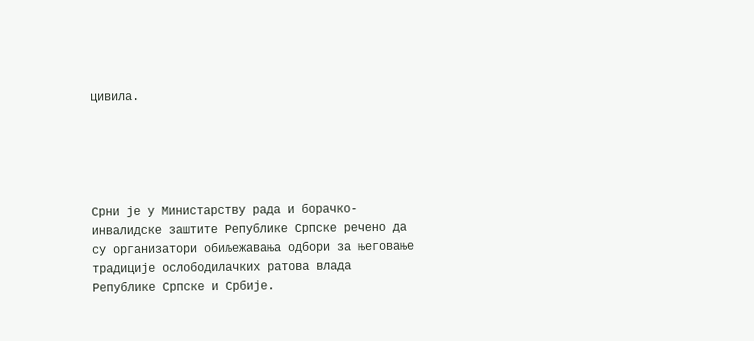цивила.





Срни је у Министарству рада и борачко-инвалидске заштите Републике Српске речено да су организатори обиљежавања одбори за његовање традиције ослободилачких ратова влада Републике Српске и Србије.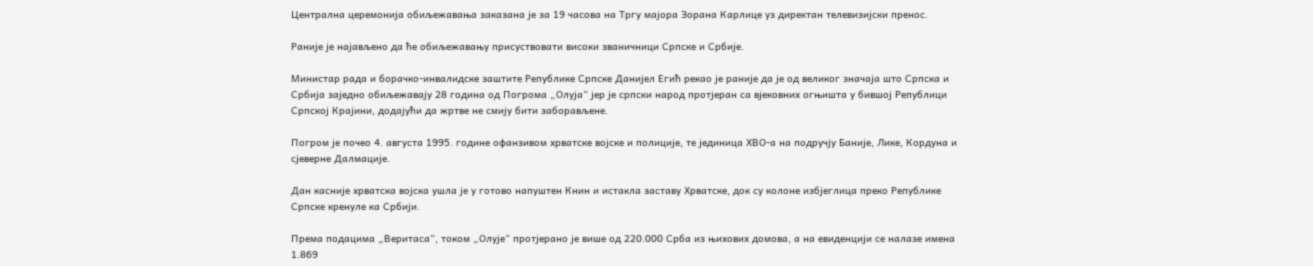Централна церемонија обиљежавања заказана је за 19 часова на Тргу мајора Зорана Карлице уз директан телевизијски пренос.

Раније је најављено да ће обиљежавању присуствовати високи званичници Српске и Србије.

Министар рада и борачко-инвалидске заштите Републике Српске Данијел Егић рекао је раније да је од великог значаја што Српска и Србија заједно обиљежавају 28 година од Погрома „Олуја“ јер је српски народ протјеран са вјековних огњишта у бившој Републици Српској Крајини, додајући да жртве не смију бити заборављене.

Погром је почео 4. августа 1995. године офанзивом хрватске војске и полиције, те јединица ХВО-а на подручју Баније, Лике, Кордуна и сјеверне Далмације.

Дан касније хрватска војска ушла је у готово напуштен Книн и истакла заставу Хрватске, док су колоне избјеглица преко Републике Српске кренуле ка Србији.

Према подацима „Веритаса“, током „Олује“ протјерано је више од 220.000 Срба из њихових домова, а на евиденцији се налазе имена 1.869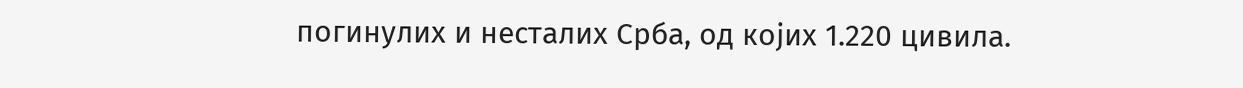погинулих и несталих Срба, од којих 1.220 цивила.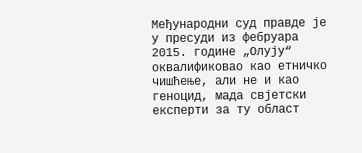Међународни суд правде је у пресуди из фебруара 2015. године „Олују“ оквалификовао као етничко чишћење, али не и као геноцид, мада свјетски експерти за ту област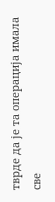тврде да је та операција имала све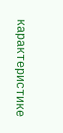карактеристике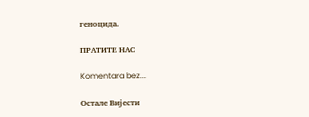геноцида.

ПРАТИТЕ НАС

Komentara bez...

Остале Вијести